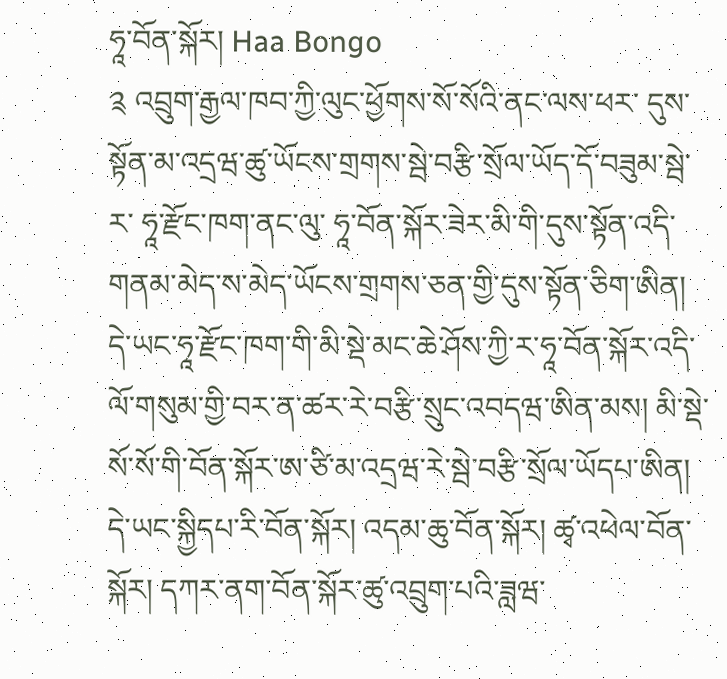ཧཱ་བོན་སྐོར། Haa Bongo
༉ འབྲུག་རྒྱལ་ཁབ་ཀྱི་ལུང་ཕྱོགས་སོ་སོའི་ནང་ལས་ཕར་ དུས་སྟོན་མ་འདྲཝ་ཚུ་ཡོངས་གྲགས་སྦེ་བརྩི་སྲོལ་ཡོད་དོ་བཟུམ་སྦེ་ར་ ཧཱ་རྫོང་ཁག་ནང་ལུ་ ཧཱ་བོན་སྐོར་ཟེར་མི་གི་དུས་སྟོན་འདི་གནམ་མེད་ས་མེད་ཡོངས་གྲགས་ཅན་གྱི་དུས་སྟོན་ཅིག་ཨིན། དེ་ཡང་ཧཱ་རྫོང་ཁག་གི་མི་སྡེ་མང་ཆེ་ཤོས་ཀྱི་ར་ཧཱ་བོན་སྐོར་འདི་ལོ་གསུམ་གྱི་བར་ན་ཚར་རེ་བརྩི་སྲུང་འབདཝ་ཨིན་མས། མི་སྡེ་སོ་སོ་གི་བོན་སྐོར་ཨ་ཙི་མ་འདྲཝ་རེ་སྦེ་བརྩི་སྲོལ་ཡོདཔ་ཨིན། དེ་ཡང་སྐྱིདཔ་རི་བོན་སྐོར། འདམ་ཆུ་བོན་སྐོར། ཚྭ་འཕེལ་བོན་སྐོར། དཀར་ནག་བོན་སྐོར་ཚུ་འབྲུག་པའི་ཟླཝ་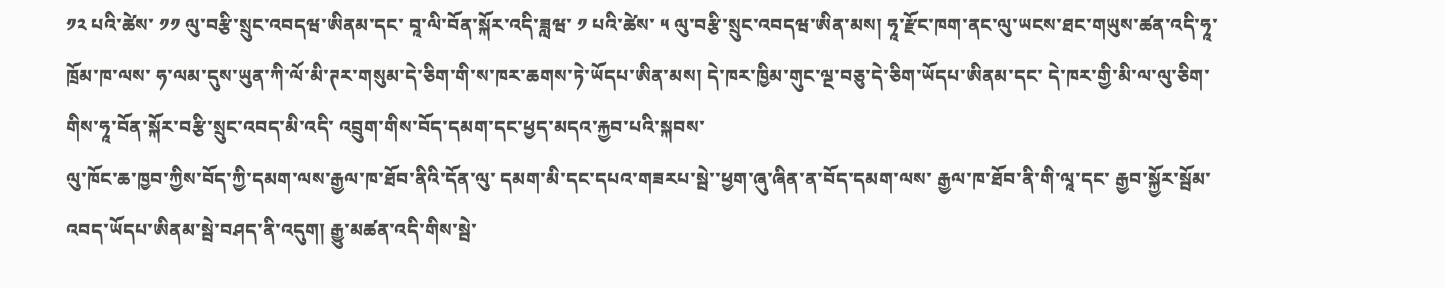༡༢ པའི་ཚེས་ ༡༡ ལུ་བརྩི་སྲུང་འབདཝ་ཨིནམ་དང་ བཱ་ལི་བོན་སྐོར་འདི་ཟླཝ་ ༡ པའི་ཚེས་ ༥ ལུ་བརྩི་སྲུང་འབདཝ་ཨིན་མས། ཧཱ་རྫོང་ཁག་ནང་ལུ་ཡངས་ཐང་གཡུས་ཚན་འདི་ཧཱ་ཁྲོམ་ཁ་ལས་ ཧ་ལམ་དུས་ཡུན་ཀི་ལོ་མི་ཊར་གསུམ་དེ་ཅིག་གི་ས་ཁར་ཆགས་ཏེ་ཡོདཔ་ཨིན་མས། དེ་ཁར་ཁྱིམ་གུང་ལྔ་བཅུ་དེ་ཅིག་ཡོདཔ་ཨིནམ་དང་ དེ་ཁར་གྱི་མི་ལ་ལུ་ཅིག་གིས་ཧཱ་བོན་སྐོར་བརྩི་སྲུང་འབད་མི་འདི་ འབྲུག་གིས་བོད་དམག་དང་ཕྱད་མདའ་རྐྱབ་པའི་སྐབས་
ལུ་ཁོང་ཆ་ཁྱབ་ཀྱིས་བོད་ཀྱི་དམག་ལས་རྒྱལ་ཁ་ཐོབ་ནིའི་དོན་ལུ་ དམག་མི་དང་དཔའ་གཟརཔ་སྦེ་་ཕྱག་ཞུ་ཞིན་ན་བོད་དམག་ལས་ རྒྱལ་ཁ་ཐོབ་ནི་གི་ལཱ་དང་ རྒྱབ་སྐྱོར་སྦོམ་འབད་ཡོདཔ་ཨིནམ་སྦེ་བཤད་ནི་འདུག། རྒྱུ་མཚན་འདི་གིས་སྦེ་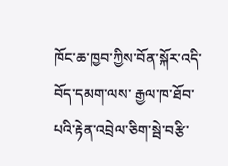ཁོང་ཆ་ཁྱབ་ཀྱིས་བོན་སྐོར་འདི་ བོད་དམག་ལས་ རྒྱལ་ཁ་ཐོབ་པའི་རྟེན་འབྲེལ་ཅིག་སྦེ་བརྩི་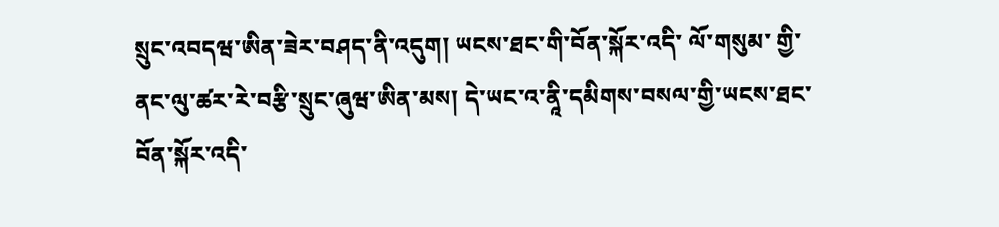སྲུང་འབདཝ་ཨིན་ཟེར་བཤད་ནི་འདུག། ཡངས་ཐང་གི་བོན་སྐོར་འདི་ ལོ་གསུམ་ གྱི་ནང་ལུ་ཚར་རེ་བརྩི་སྲུང་ཞུཝ་ཨིན་མས། དེ་ཡང་འ་ནཱི་དམིགས་བསལ་གྱི་ཡངས་ཐང་བོན་སྐོར་འདི་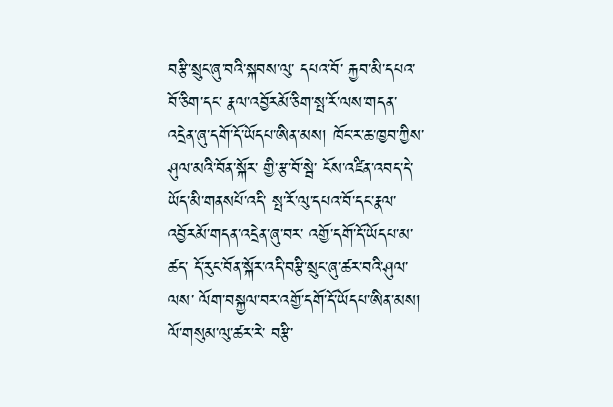བརྩི་སྲུང་ཞུ་བའི་སྐབས་ལུ་ དཔའ་བོ་ རྐྱབ་མི་དཔའ་བོ་ཅིག་དང་ རྣལ་འབྱོརམོ་ཅིག་སྤ་རོ་ལས་གདན་འདྲེན་ཞུ་དགོ་དོ་ཡོདཔ་ཨིན་མས། ཁོང་ར་ཆ་ཁྱབ་ཀྱིས་ ཤུལ་མའི་བོན་སྐོར་ གྱི་རྩ་བོ་སྦེ་ ངོས་འཛིན་འབད་དེ་ཡོད་མི་གནསཔོ་འདི་ སྤ་རོ་ལུ་དཔའ་བོ་དང་རྣལ་འབྱོརམོ་གདན་འདྲེན་ཞུ་བར་ འགྱོ་དགོ་དོ་ཡོདཔ་མ་ཚད་ དོ་རུང་བོན་སྐོར་འདི་བརྩི་སྲུང་ཞུ་ཚར་བའི་ཤུལ་ལས་ ལོག་བསྐྱལ་བར་འགྱོ་དགོ་དོ་ཡོདཔ་ཨིན་མས། ལོ་གསུམ་ལུ་ཚར་རེ་ བརྩི་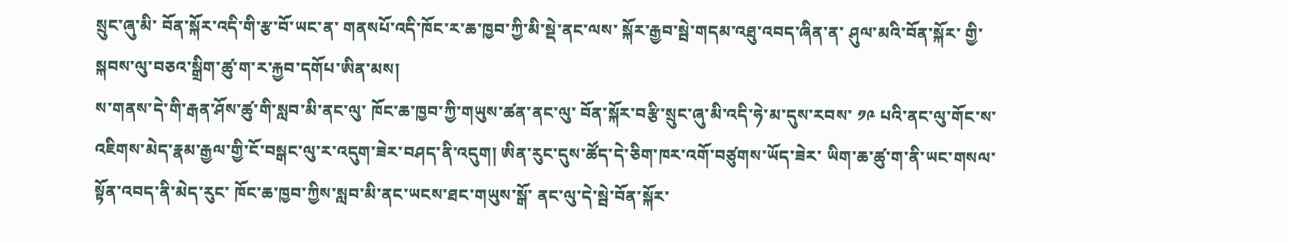སྲུང་ཞུ་མི་ བོན་སྐོར་འདི་གི་རྩ་བོ་ཡང་ན་ གནསཔོ་འདི་ཁོང་ར་ཆ་ཁྱབ་ཀྱི་མི་སྡེ་ནང་ལས་ སྐོར་རྒྱབ་སྦེ་གདམ་འཐུ་འབད་ཞིན་ན་ ཤུལ་མའི་བོན་སྐོར་ གྱི་སྐབས་ལུ་བཅའ་སྒྲིག་ཚུ་ག་ར་རྐྱབ་དགོཔ་ཨིན་མས།
ས་གནས་དེ་གི་རྒན་ཤོས་ཚུ་གི་སླབ་མི་ནང་ལུ་ ཁོང་ཆ་ཁྱབ་ཀྱི་གཡུས་ཚན་ནང་ལུ་ བོན་སྐོར་བརྩི་སྲུང་ཞུ་མི་འདི་ཧེ་མ་དུས་རབས་ ༡༩ པའི་ནང་ལུ་གོང་ས་ འཇིགས་མེད་རྣམ་རྒྱལ་གྱི་ངོ་བསྒང་ལུ་ར་འདུག་ཟེར་བཤད་ནི་འདུག། ཨིན་རུང་དུས་ཚོད་དེ་ཅིག་ཁར་འགོ་བཙུགས་ཡོད་ཟེར་ ཡིག་ཆ་ཚུ་ག་ནི་ཡང་གསལ་སྟོན་འབད་ནི་མེད་རུང་ ཁོང་ཆ་ཁྱབ་ཀྱིས་སླབ་མི་ནང་ཡངས་ཐང་གཡུས་སྒོ་ ནང་ལུ་དེ་སྦེ་བོན་སྐོར་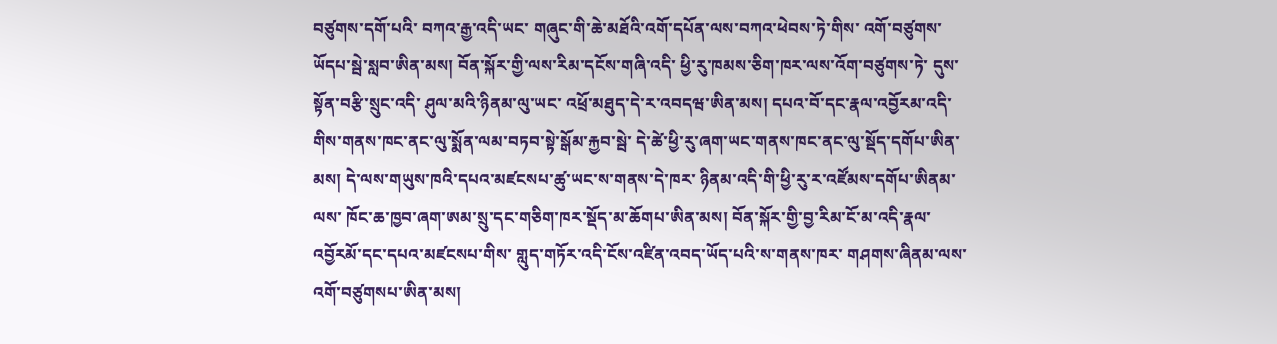བཙུགས་དགོ་པའི་ བཀའ་རྒྱ་འདི་ཡང་ གཞུང་གི་ཆེ་མཐོའི་འགོ་དཔོན་ལས་བཀའ་ཕེབས་ཏེ་གིས་ འགོ་བཙུགས་ཡོདཔ་སྦེ་སླབ་ཨིན་མས། བོན་སྐོར་གྱི་ལས་རིམ་དངོས་གཞི་འདི་ ཕྱི་རུ་ཁམས་ཅིག་ཁར་ལས་འོག་བཙུགས་ཏེ་ དུས་སྟོན་བརྩི་སྲུང་འདི་ ཤུལ་མའི་ཉིནམ་ལུ་ཡང་ འཕྲོ་མཐུད་དེ་ར་འབདཝ་ཨིན་མས། དཔའ་བོ་དང་རྣལ་འབྱོརམ་འདི་གིས་གནས་ཁང་ནང་ལུ་སྨོན་ལམ་བཏབ་སྟེ་སྒོམ་རྐྱབ་སྦེ་ དེ་ཚེ་ཕྱི་རུ་ཞག་ཡང་གནས་ཁང་ནང་ལུ་སྡོད་དགོཔ་ཨིན་མས། དེ་ལས་གཡུས་ཁའི་དཔའ་མཛངསཔ་ཚུ་ཡང་ས་གནས་དེ་ཁར་ ཉིནམ་འདི་གི་ཕྱི་རུ་ར་འཛོམས་དགོཔ་ཨིནམ་ལས་ ཁོང་ཆ་ཁྱབ་ཞག་ཨམ་སྲུ་དང་གཅིག་ཁར་སྡོད་མ་ཆོགཔ་ཨིན་མས། བོན་སྐོར་གྱི་བྱ་རིམ་ངོ་མ་འདི་རྣལ་འབྱོརམོ་དང་དཔའ་མཛངསཔ་གིས་ གླུད་གཏོར་འདི་ངོས་འཛིན་འབད་ཡོད་པའི་ས་གནས་ཁར་ གཤགས་ཞིནམ་ལས་འགོ་བཙུགསཔ་ཨིན་མས།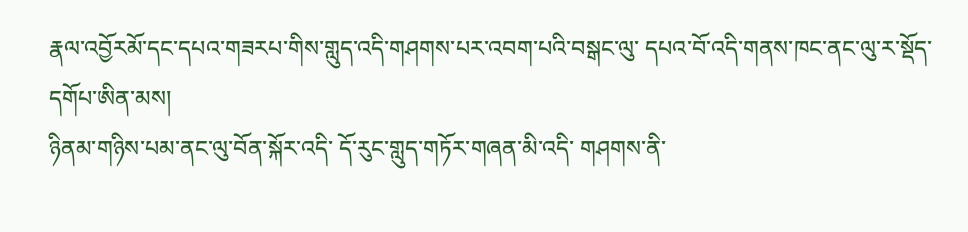རྣལ་འབྱོརམོ་དང་དཔའ་གཟརཔ་གིས་གླུད་འདི་གཤགས་པར་འབག་པའི་བསྒང་ལུ་ དཔའ་བོ་འདི་གནས་ཁང་ནང་ལུ་ར་སྡོད་དགོཔ་ཨིན་མས།
ཉིནམ་གཉིས་པམ་ནང་ལུ་བོན་སྐོར་འདི་ དོ་རུང་གླུད་གཏོར་གཞན་མི་འདི་ གཤགས་ནི་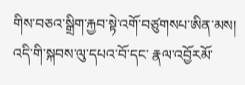གིས་བཅའ་སྒྲིག་རྐྱབ་སྟེ་འགོ་བཙུགསཔ་ཨིན་མས། འདི་གི་སྐབས་ལུ་དཔའ་བོ་དང་ རྣལ་འབྱོརམོ་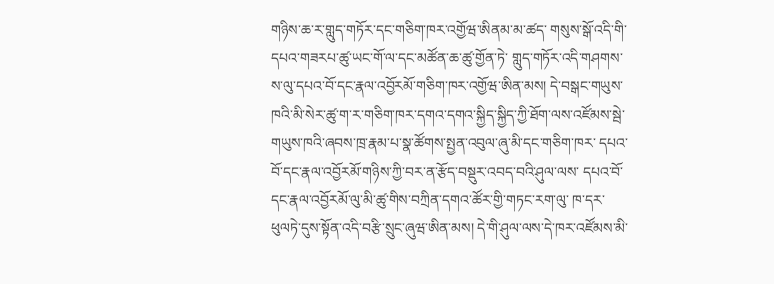གཉིས་ཆ་ར་གླུད་གཏོར་དང་གཅིག་ཁར་འགྱོཝ་ཨིནམ་མ་ཚད་ གསུས་སྒོ་འདི་གི་དཔའ་གཟརཔ་ཚུ་ཡང་གོ་ལ་དང་མཚོན་ཆ་ཚུ་གྱོན་ཏེ་ གླུད་གཏོར་འདི་གཤགས་ས་ལུ་དཔའ་བོ་དང་རྣལ་འབྱོརམོ་གཅིག་ཁར་འགྱོཝ་ཨིན་མས། དེ་བསྒང་གཡུས་ཁའི་མི་སེར་ཚུ་ག་ར་གཅིག་ཁར་དགའ་དགའ་སྐྱིད་སྐྱིད་ཀྱི་ཐོག་ལས་འཛོམས་སྦེ་ གཡུས་ཁའི་ཞབས་ཁྲ་རྣམ་པ་སྣ་ཚོགས་སྤྱན་འབུལ་ཞུ་མི་དང་གཅིག་ཁར་ དཔའ་བོ་དང་རྣལ་འབྱོརམོ་གཉིས་ཀྱི་བར་ན་རྩོད་བསྡུར་འབད་བའི་ཤུལ་ལས་ དཔའ་བོ་དང་རྣལ་འབྱོརམོ་ལུ་མི་ཚུ་གིས་བཀྲིན་དགའ་ཚོར་གྱི་གཏང་རག་ལུ་ ཁ་དར་ཕུལཏེ་དུས་སྟོན་འདི་བརྩི་སྲུང་ཞུཝ་ཨིན་མས། དེ་གི་ཤུལ་ལས་དེ་ཁར་འཛོམས་མི་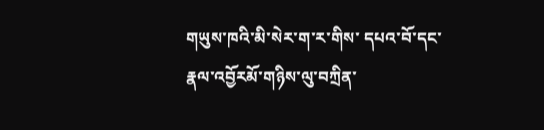གཡུས་ཁའི་མི་སེར་ག་ར་གིས་ དཔའ་བོ་དང་རྣལ་འབྱོརམོ་གཉིས་ལུ་བཀྲིན་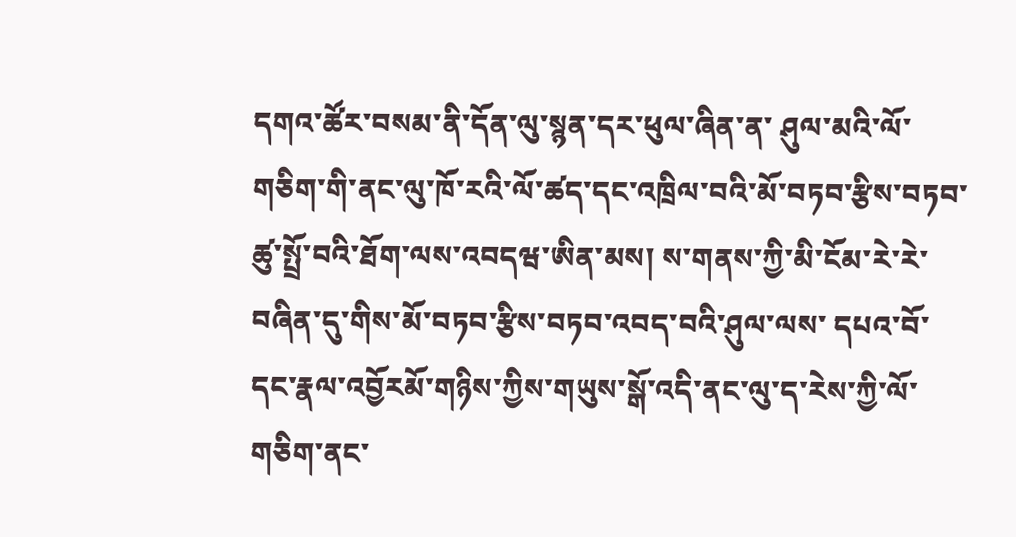དགའ་ཚོར་བསམ་ནི་དོན་ལུ་སྙན་དར་ཕུལ་ཞིན་ན་ ཤུལ་མའི་ལོ་གཅིག་གི་ནང་ལུ་ཁོ་རའི་ལོ་ཚད་དང་འཁྲིལ་བའི་མོ་བཏབ་རྩིས་བཏབ་ཚུ་སྤྲོ་བའི་ཐོག་ལས་འབདཝ་ཨིན་མས། ས་གནས་ཀྱི་མི་ངོམ་རེ་རེ་བཞིན་དུ་གིས་མོ་བཏབ་རྩིས་བཏབ་འབད་བའི་ཤུལ་ལས་ དཔའ་བོ་དང་རྣལ་འབྱོརམོ་གཉིས་ཀྱིས་གཡུས་སྒོ་འདི་ནང་ལུ་ད་རེས་ཀྱི་ལོ་གཅིག་ནང་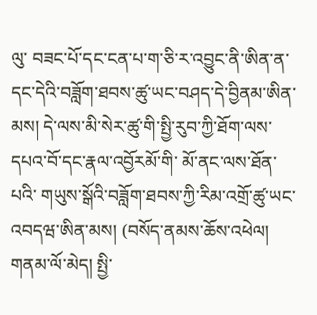ལུ་ བཟང་པོ་དང་ངན་པ་ག་ཅི་ར་འབྱུང་ནི་ཨིན་ན་དང་དེའི་བཟློག་ཐབས་ཚུ་ཡང་བཤད་དེ་བྱིནམ་ཨིན་མས། དེ་ལས་མི་སེར་ཚུ་གི་སྤྱི་རུབ་ཀྱི་ཐོག་ལས་དཔའ་བོ་དང་རྣལ་འབྱོརམོ་གི་ མོ་ནང་ལས་ཐོན་པའི་ གཡུས་སྒོའི་བཟློག་ཐབས་ཀྱི་རིམ་འགྲོ་ཚུ་ཡང་འབདཝ་ཨིན་མས། (བསོད་ནམས་ཆོས་འཕེལ། གནམ་ལོ་མེད། སྤྱི་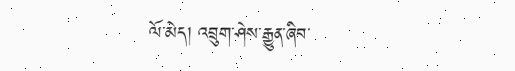ལོ་མེད། འབྲུག་ཤེས་རྒྱུན་ཞིབ་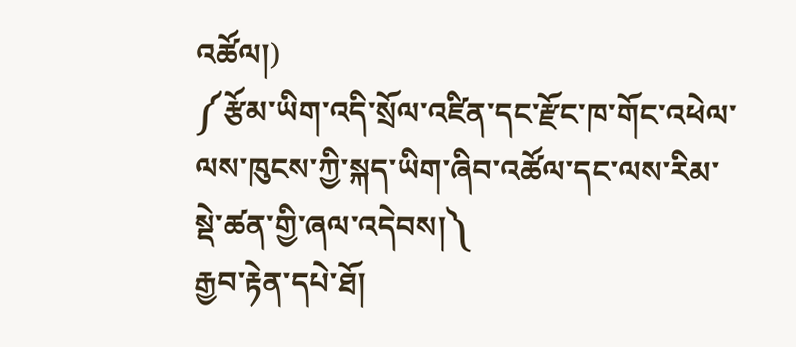འཚོལ།)
༼རྩོམ་ཡིག་འདི་སྲོལ་འཛིན་དང་རྫོང་ཁ་གོང་འཕེལ་ལས་ཁུངས་ཀྱི་སྐད་ཡིག་ཞིབ་འཚོལ་དང་ལས་རིམ་སྡེ་ཚན་གྱི་ཞལ་འདེབས།༽
རྒྱབ་རྟེན་དཔེ་ཐོ།